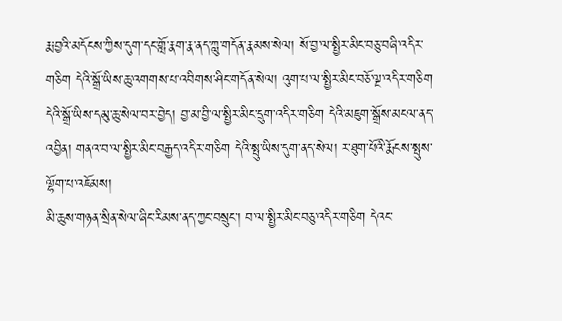རྨ་བྱའི་མདོངས་ཀྱིས་དུག་དང་གློ་རྣག་རྣ་ནད་ཀླུ་གདོན་རྣམས་སེལ། སོ་བྱ་ལ་སྤྱིར་མིང་བཅུ་བཞི་འདིར་གཅིག དེའི་སྒྲོ་ཡིས་ཆུ་འགགས་པ་འབིགས་ཤིང་གདོན་སེལ། འུག་པ་ལ་སྤྱིར་མིང་བཅོ་ལྔ་འདིར་གཅིག དེའི་སྒྲོ་ཡིས་དམུ་ཆུ་སེལ་བར་བྱེད། བྱ་མ་བྱི་ལ་སྤྱིར་མིང་དྲུག་འདིར་གཅིག དེའི་མཇུག་སྒྲོས་མངལ་ནད་འབྱིན། གནའ་བ་ལ་སྤྱིར་མིང་བརྒྱད་འདིར་གཅིག དེའི་སྤུ་ཡིས་དུག་ནད་སེལ། ར་ཐུག་པོའི་རྨོངས་སྤུས་ལྷོག་པ་འཇོམས།
མི་ཆུས་གཉན་སྲིན་སེལ་ཞིང་རིམས་ནད་ཀྱང་བསྲུང་། བ་ལ་སྤྱིར་མིང་བཅུ་འདིར་གཅིག དེའང་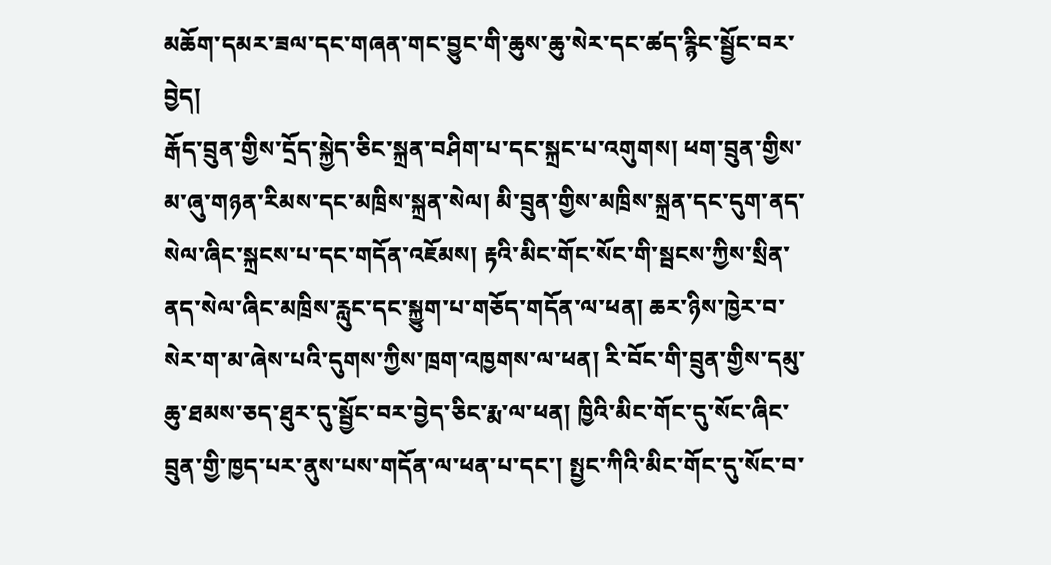མཆོག་དམར་ཟལ་དང་གཞན་གང་བྱུང་གི་ཆུས་ཆུ་སེར་དང་ཚད་རྙིང་སྦྱོང་བར་བྱེད།
རྒོད་བྲུན་གྱིས་དྲོད་སྐྱེད་ཅིང་སྐྲན་བཤིག་པ་དང་སྐྲང་པ་འགུགས། ཕག་བྲུན་གྱིས་མ་ཞུ་གཉན་རིམས་དང་མཁྲིས་སྐྲན་སེལ། མི་བྲུན་གྱིས་མཁྲིས་སྐྲན་དང་དུག་ནད་སེལ་ཞིང་སྐྲངས་པ་དང་གདོན་འཇོམས། རྟའི་མིང་གོང་སོང་གི་སྦངས་ཀྱིས་སྲིན་ནད་སེལ་ཞིང་མཁྲིས་རླུང་དང་སྐྱུག་པ་གཅོད་གདོན་ལ་ཕན། ཆར་ཉིས་ཁྱེར་བ་སེར་ག་མ་ཞེས་པའི་དུགས་ཀྱིས་ཁྲག་འཁྱགས་ལ་ཕན། རི་བོང་གི་བྲུན་གྱིས་དམུ་ཆུ་ཐམས་ཅད་ཐུར་དུ་སྦྱོང་བར་བྱེད་ཅིང་རྨ་ལ་ཕན། ཁྱིའི་མིང་གོང་དུ་སོང་ཞིང་བྲུན་གྱི་ཁྱད་པར་ནུས་པས་གདོན་ལ་ཕན་པ་དང་། སྤྱང་ཀིའི་མིང་གོང་དུ་སོང་བ་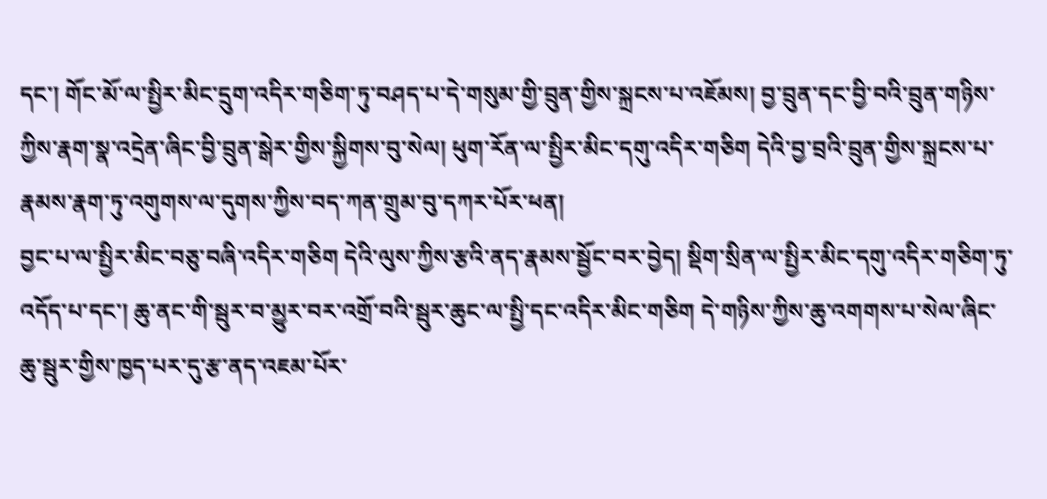དང་། གོང་མོ་ལ་སྤྱིར་མིང་དྲུག་འདིར་གཅིག་ཏུ་བཤད་པ་དེ་གསུམ་གྱི་བྲུན་གྱིས་སྐྲངས་པ་འཇོམས། བྱ་བྲུན་དང་བྱི་བའི་བྲུན་གཉིས་ཀྱིས་རྣག་སྣ་འདྲེན་ཞིང་བྱི་བྲུན་སྒེར་གྱིས་སྐྱིགས་བུ་སེལ། ཕུག་རོན་ལ་སྤྱིར་མིང་དགུ་འདིར་གཅིག དེའི་བྱ་བྲའི་བྲུན་གྱིས་སྐྲངས་པ་རྣམས་རྣག་ཏུ་འགུགས་ལ་དུགས་ཀྱིས་བད་ཀན་གྲུམ་བུ་དཀར་པོར་ཕན།
བྱང་པ་ལ་སྤྱིར་མིང་བཅུ་བཞི་འདིར་གཅིག དེའི་ལུས་ཀྱིས་རྩའི་ནད་རྣམས་སྦྱོང་བར་བྱེད། སྡིག་སྲིན་ལ་སྤྱིར་མིང་དགུ་འདིར་གཅིག་ཏུ་འདོད་པ་དང་། ཆུ་ནང་གི་སྦུར་བ་མྱུར་བར་འགྲོ་བའི་སྦུར་ཆུང་ལ་སྤྱི་དང་འདིར་མིང་གཅིག དེ་གཉིས་ཀྱིས་ཆུ་འགགས་པ་སེལ་ཞིང་ཆུ་སྦུར་གྱིས་ཁྱད་པར་དུ་རྩ་ནད་འཇམ་པོར་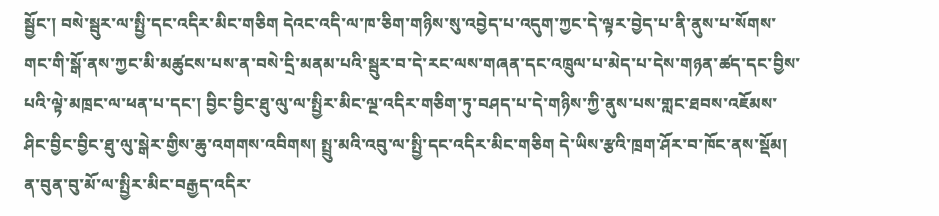སྦྱོང་། བསེ་སྦུར་ལ་སྤྱི་དང་འདིར་མིང་གཅིག དེའང་འདི་ལ་ཁ་ཅིག་གཉིས་སུ་འབྱེད་པ་འདུག་ཀྱང་དེ་ལྟར་བྱེད་པ་ནི་ནུས་པ་སོགས་གང་གི་སྒོ་ནས་ཀྱང་མི་མཚུངས་པས་ན་བསེ་དྲི་མནམ་པའི་སྦུར་བ་དེ་རང་ལས་གཞན་དང་འཁྲུལ་པ་མེད་པ་དེས་གཉན་ཚད་དང་བྱིས་པའི་ལྟེ་མཁྲང་ལ་ཕན་པ་དང་། བྱིང་བྱིང་ཐུ་ལུ་ལ་སྤྱིར་མིང་ལྔ་འདིར་གཅིག་ཏུ་བཤད་པ་དེ་གཉིས་ཀྱི་ནུས་པས་གླང་ཐབས་འཇོམས་ཤིང་བྱིང་བྱིང་ཐུ་ལུ་སྒེར་གྱིས་ཆུ་འགགས་འབིགས། སྤྲུ་མའི་འབུ་ལ་སྤྱི་དང་འདིར་མིང་གཅིག དེ་ཡིས་རྩའི་ཁྲག་ཤོར་བ་ཁོང་ནས་སྡོམ། ན་བུན་བུ་མོ་ལ་སྤྱིར་མིང་བརྒྱད་འདིར་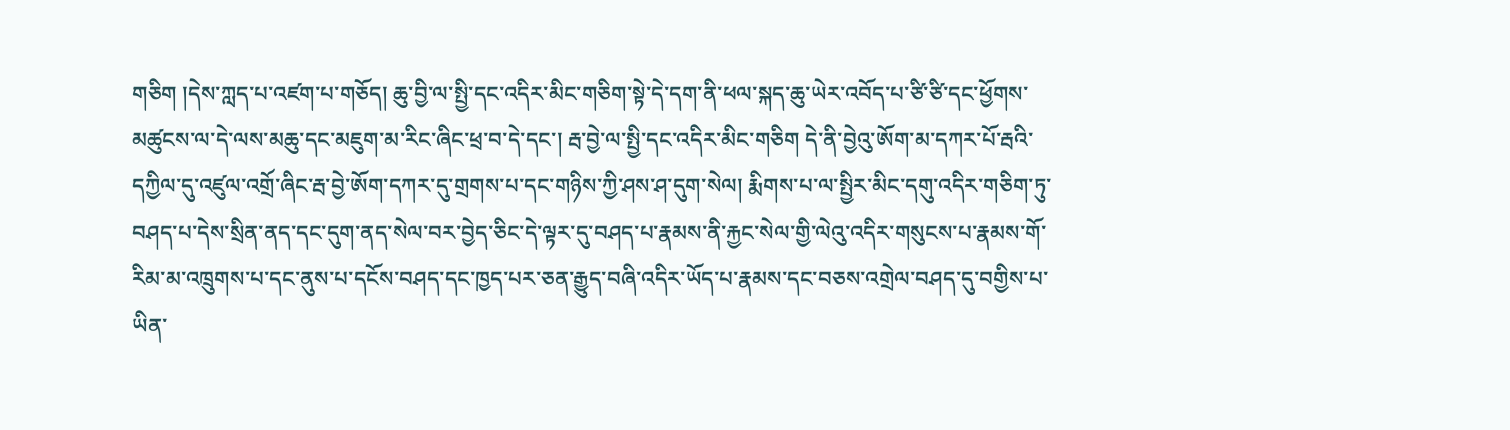གཅིག །དེས་ཀླད་པ་འཛག་པ་གཅོད། ཆུ་བྱི་ལ་སྤྱི་དང་འདིར་མིང་གཅིག་སྟེ་དེ་དག་ནི་ཕལ་སྐད་ཆུ་ཡེར་འབོད་པ་ཙི་ཙི་དང་ཕྱོགས་མཚུངས་ལ་དེ་ལས་མཆུ་དང་མཇུག་མ་རིང་ཞིང་ཕྲ་བ་དེ་དང་། རྦ་བྱེ་ལ་སྤྱི་དང་འདིར་མིང་གཅིག དེ་ནི་བྱེའུ་ཨོག་མ་དཀར་པོ་རྦའི་དཀྱིལ་དུ་འཛུལ་འགྲོ་ཞིང་རྦ་བྱེ་ཨོག་དཀར་དུ་གྲགས་པ་དང་གཉིས་ཀྱི་ཤས་ཤ་དུག་སེལ། རྨིགས་པ་ལ་སྤྱིར་མིང་དགུ་འདིར་གཅིག་ཏུ་བཤད་པ་དེས་སྲིན་ནད་དང་དུག་ནད་སེལ་བར་བྱེད་ཅིང་དེ་ལྟར་དུ་བཤད་པ་རྣམས་ནི་རྐྱང་སེལ་གྱི་ལེའུ་འདིར་གསུངས་པ་རྣམས་གོ་རིམ་མ་འཁྲུགས་པ་དང་ནུས་པ་དངོས་བཤད་དང་ཁྱད་པར་ཅན་རྒྱུད་བཞི་འདིར་ཡོད་པ་རྣམས་དང་བཅས་འགྲེལ་བཤད་དུ་བགྱིས་པ་ཡིན་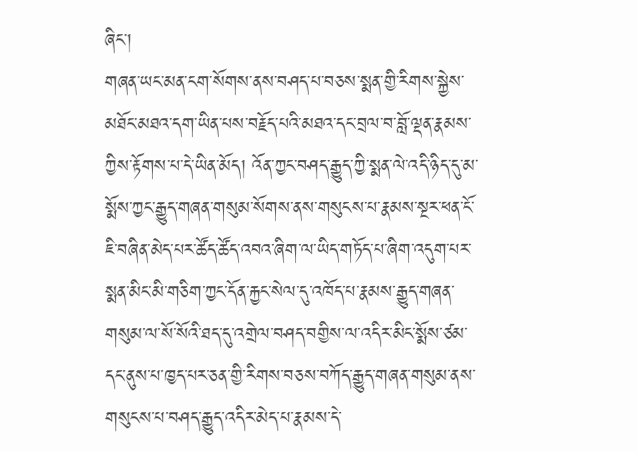ཞིང་།
གཞན་ཡང་མན་ངག་སོགས་ནས་བཤད་པ་བཅས་སྨན་གྱི་རིགས་སྐྱེས་མཐོང་མཐའ་དག་ཡིན་པས་བརྗོད་པའི་མཐའ་དང་བྲལ་བ་བློ་ལྡན་རྣམས་ཀྱིས་རྟོགས་པ་དེ་ཡིན་མོད། འོན་ཀྱང་བཤད་རྒྱུད་ཀྱི་སྨན་ལེ་འདི་ཉིད་དུ་མ་སྨོས་ཀྱང་རྒྱུད་གཞན་གསུམ་སོགས་ནས་གསུངས་པ་རྣམས་སྔར་ཕན་ངོ་ཇི་བཞིན་མེད་པར་ཚོད་ཚོད་འབའ་ཞིག་ལ་ཡིད་གཏོད་པ་ཞིག་འདུག་པར་སྨན་མིང་མི་གཅིག་ཀྱང་དོན་རྐྱང་སེལ་དུ་འཁོད་པ་རྣམས་རྒྱུད་གཞན་གསུམ་ལ་སོ་སོའི་ཐད་དུ་འགྲེལ་བཤད་བགྱིས་ལ་འདིར་མིང་སྨོས་ཙམ་དང་ནུས་པ་ཁྱད་པར་ཅན་གྱི་རིགས་བཅས་བཀོད་རྒྱུད་གཞན་གསུམ་ནས་གསུངས་པ་བཤད་རྒྱུད་འདིར་མེད་པ་རྣམས་དེ་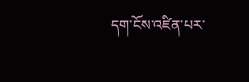དག་ངོས་འཛིན་པར་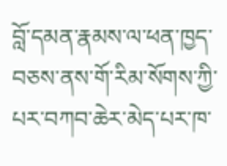བློ་དམན་རྣམས་ལ་ཕན་ཁྱད་བཅས་ནས་གོ་རིམ་སོགས་ཀྱི་པར་བཀབ་ཆེར་མེད་པར་ཁ་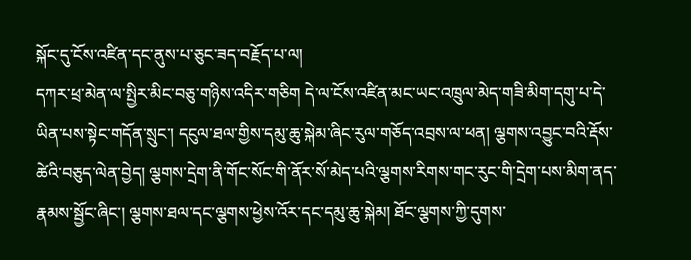སྐོང་དུ་ངོས་འཛིན་དང་ནུས་པ་ཅུང་ཟད་བརྗོད་པ་ལ།
དཀར་ཕྲ་མེན་ལ་སྤྱིར་མིང་བཅུ་གཉིས་འདིར་གཅིག དེ་ལ་ངོས་འཛིན་མང་ཡང་འཁྲུལ་མེད་གཟི་མིག་དགུ་པ་དེ་ཡིན་པས་སྟེང་གདོན་སྲུང་། དངུལ་ཐལ་གྱིས་དམུ་ཆུ་སྐེམ་ཞིང་རུལ་གཅོད་འབྲས་ལ་ཕན། ལྕགས་འབྱུང་བའི་རྡོས་ཚེའི་བཅུད་ལེན་བྱེད། ལྕགས་དྲེག་ནི་གོང་སོང་གི་ནོར་སོ་མེད་པའི་ལྕགས་རིགས་གང་རུང་གི་དྲེག་པས་མིག་ནད་རྣམས་སྦྱོང་ཞིང་། ལྕགས་ཐལ་དང་ལྕགས་ཕྱེས་འོར་དང་དམུ་ཆུ་སྐེམ། ཐོང་ལྕགས་ཀྱི་དུགས་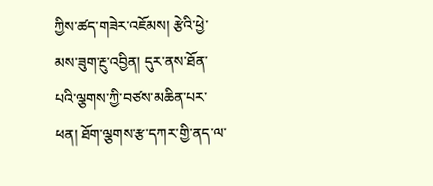ཀྱིས་ཚད་གཟེར་འཇོམས། རྩེའི་ཕྱེ་མས་ཟུག་རྔུ་འབྱིན། དུར་ནས་ཐོན་པའི་ལྕགས་ཀྱི་བཙས་མཆིན་པར་ཕན། ཐོག་ལྕགས་རྩ་དཀར་གྱི་ནད་ལ་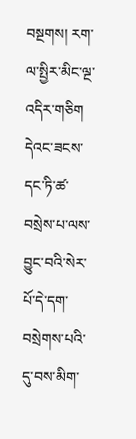བསྔགས། རག་ལ་སྤྱིར་མིང་ལྔ་འདིར་གཅིག དེའང་ཟངས་དང་ཏི་ཚ་བསྲེས་པ་ལས་བྱུང་བའི་སེར་པོ་དེ་དག་བསྲེགས་པའི་དུ་བས་མིག་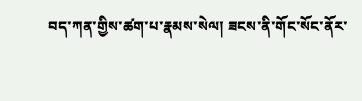བད་ཀན་གྱིས་ཚག་པ་རྣམས་སེལ། ཟངས་ནི་གོང་སོང་ནོར་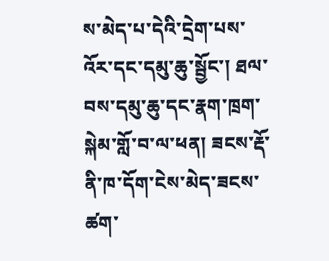ས་མེད་པ་དེའི་དྲེག་པས་འོར་དང་དམུ་ཆུ་སྦྱོང་། ཐལ་བས་དམུ་ཆུ་དང་རྣག་ཁྲག་སྐེམ་གློ་བ་ལ་ཕན། ཟངས་རྡོ་ནི་ཁ་དོག་ངེས་མེད་ཟངས་ཚག་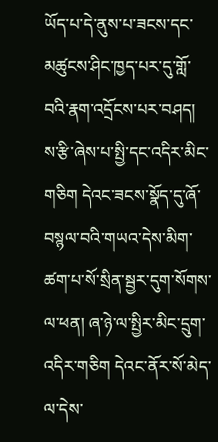ཡོད་པ་དེ་ནུས་པ་ཟངས་དང་མཚུངས་ཤིང་ཁྱད་པར་དུ་གློ་བའི་རྣག་འདྲོངས་པར་བཤད། ས་རྩི་ཞེས་པ་སྤྱི་དང་འདིར་མིང་གཅིག དེའང་ཟངས་སྣོད་དུ་ཞོ་བསྙལ་བའི་གཡའ་དེས་མིག་ཚག་པ་སོ་སྲིན་སྦྱར་དུག་སོགས་ལ་ཕན། ཞ་ཉེ་ལ་སྤྱིར་མིང་དྲུག་འདིར་གཅིག དེའང་ནོར་སོ་མེད་ལ་དེས་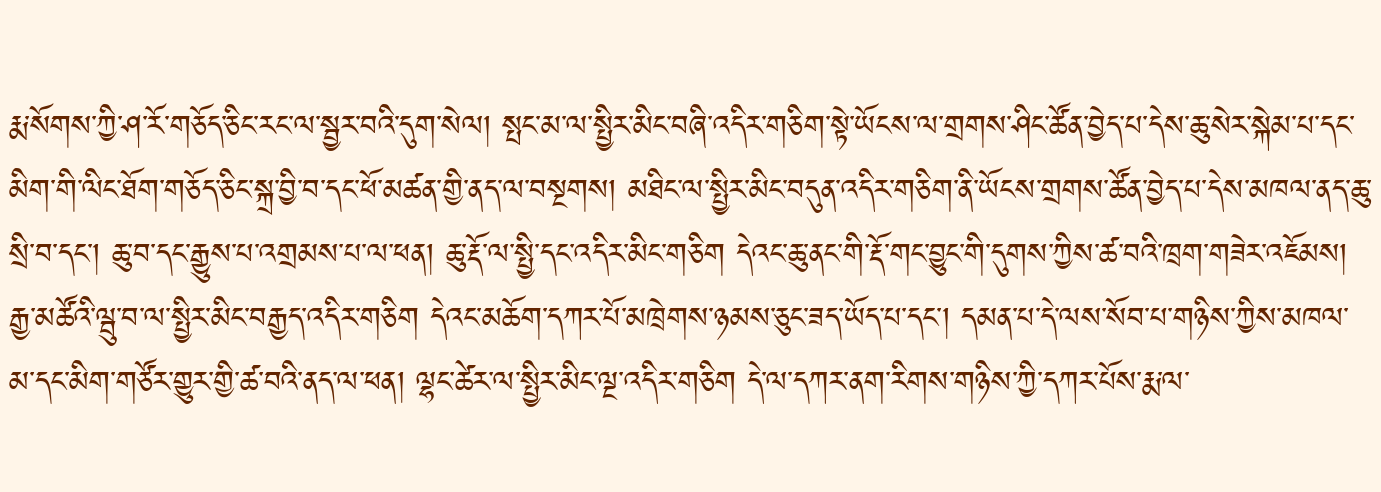རྨ་སོགས་ཀྱི་ཤ་རོ་གཅོད་ཅིང་རང་ལ་སྦྱར་བའི་དུག་སེལ། སྤང་མ་ལ་སྤྱིར་མིང་བཞི་འདིར་གཅིག་སྟེ་ཡོངས་ལ་གྲགས་ཤིང་ཚོན་བྱེད་པ་དེས་ཆུ་སེར་སྐེམ་པ་དང་མིག་གི་ལིང་ཐོག་གཅོད་ཅིང་སྐྲ་བྱི་བ་དང་ཕོ་མཚན་གྱི་ནད་ལ་བསྔགས། མཐིང་ལ་སྤྱིར་མིང་བདུན་འདིར་གཅིག་ནི་ཡོངས་གྲགས་ཚོན་བྱེད་པ་དེས་མཁལ་ནད་ཆུ་སྲི་བ་དང་། ཆུ་བ་དང་རྒྱུས་པ་འགྲམས་པ་ལ་ཕན། ཆུ་རྡོ་ལ་སྤྱི་དང་འདིར་མིང་གཅིག དེའང་ཆུ་ནང་གི་རྡོ་གང་བྱུང་གི་དུགས་ཀྱིས་ཚ་བའི་ཁྲག་གཟེར་འཇོམས། རྒྱ་མཚོའི་ལྦུ་བ་ལ་སྤྱིར་མིང་བརྒྱད་འདིར་གཅིག དེའང་མཆོག་དཀར་པོ་མཁྲེགས་ཉམས་ཅུང་ཟད་ཡོད་པ་དང་། དམན་པ་དེ་ལས་སོབ་པ་གཉིས་ཀྱིས་མཁལ་མ་དང་མིག་གཙོར་གྱུར་གྱི་ཚ་བའི་ནད་ལ་ཕན། ལྷང་ཚེར་ལ་སྤྱིར་མིང་ལྔ་འདིར་གཅིག དེ་ལ་དཀར་ནག་རིགས་གཉིས་ཀྱི་དཀར་པོས་རྨ་ལ་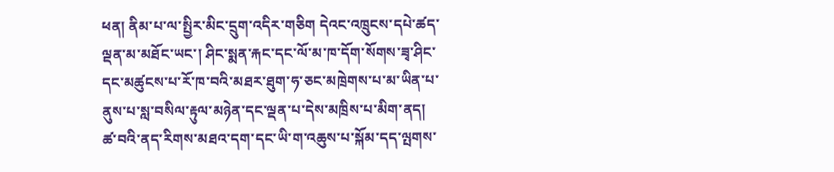ཕན། ནིམ་པ་ལ་སྤྱིར་མིང་དྲུག་འདིར་གཅིག དེའང་འཁྲུངས་དཔེ་ཚད་ལྡན་མ་མཐོང་ཡང་། ཤིང་སྨན་རྐང་དང་ལོ་མ་ཁ་དོག་སོགས་ཟྭ་ཤིང་དང་མཚུངས་པ་རོ་ཁ་བའི་མཐར་ཐུག་ཧ་ཅང་མཁྲེགས་པ་མ་ཡིན་པ་ནུས་པ་སླ་བསིལ་རྟུལ་མཉེན་དང་ལྡན་པ་དེས་མཁྲིས་པ་མིག་ནད། ཚ་བའི་ནད་རིགས་མཐའ་དག་དང་ཡི་ག་འཆུས་པ་སྐོམ་དད་ལྤགས་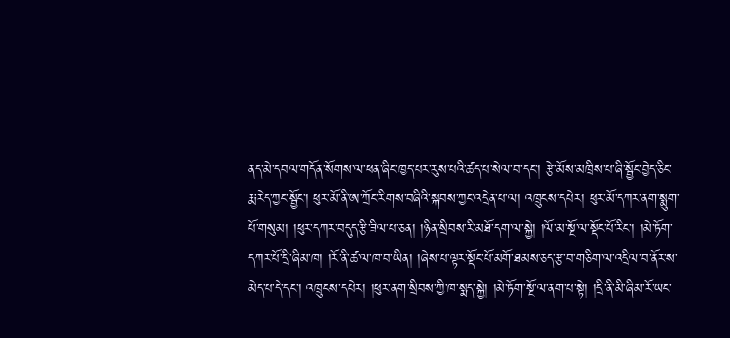ནད་མེ་དབལ་གདོན་སོགས་ལ་ཕན་ཞིང་ཁྱད་པར་རུས་པའི་ཚད་པ་སེལ་བ་དང་། རྩེ་མོས་མཁྲིས་པ་ཞི་སྦྱོང་བྱེད་ཅིང་རྨ་རེད་ཀྱང་སྦྱོང་། ཕུར་མོ་ནི་ཨ་ཀྲོང་རིགས་བཞིའི་སྐབས་ཀྱང་འདྲེན་པ་ལ། འཁྲུངས་དཔེར། ཕུར་མོ་དཀར་ནག་སྨུག་པོ་གསུམ། །ཕུར་དཀར་བདུད་རྩི་ཟིལ་པ་ཅན། །ཉིན་སྲིབས་རི་མཐོ་དག་ལ་སྐྱེ། །ལོ་མ་སྔོ་ལ་སྡོང་པོ་རིང་། །མེ་ཏོག་དཀར་པོ་དྲི་ཞིམ་ཁ། །རོ་ནི་ཚ་ལ་ཁ་བ་ཡིན། །ཞེས་པ་ལྟར་སྡོང་པོ་མགོ་ཐམས་ཅད་རྩ་བ་གཅིག་ལ་འདྲིལ་བ་ནོར་ས་མེད་པ་དེ་དང་། འཁྲུངས་དཔེར། །ཕུར་ནག་སྲིབས་ཀྱི་ཁ་སྨད་སྐྱེ། །མེ་ཏོག་སྔོ་ལ་ནག་པ་སྟེ། །དྲི་ནི་མི་ཞིམ་རོ་ཡང་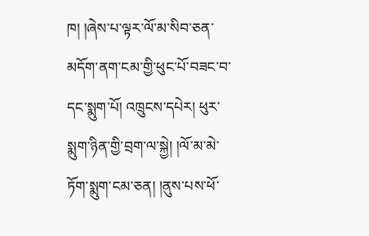ཁ། །ཞེས་པ་ལྟར་ལོ་མ་སིབ་ཅན་མདོག་ནག་ངམ་གྱི་ཕུང་པོ་བཟང་བ་དང་སྨུག་པོ། འཁྲུངས་དཔེར། ཕུར་སྨུག་ཉིན་གྱི་བྲག་ལ་སྐྱེ། །ལོ་མ་མེ་ཏོག་སྨུག་ངམ་ཅན། །ནུས་པས་ཕོ་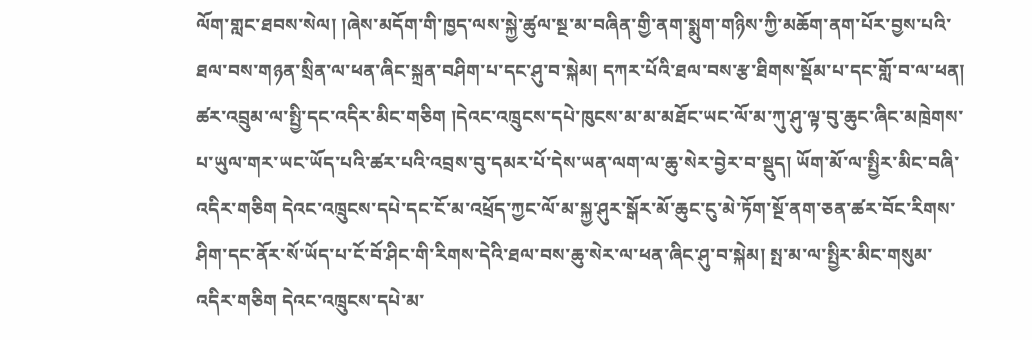ལོག་གླང་ཐབས་སེལ། །ཞེས་མདོག་གི་ཁྱད་ལས་སྐྱེ་ཚུལ་སྔ་མ་བཞིན་གྱི་ནག་སྨུག་གཉིས་ཀྱི་མཆོག་ནག་པོར་བྱས་པའི་ཐལ་བས་གཉན་སྲིན་ལ་ཕན་ཞིང་སྐྲན་བཤིག་པ་དང་ཤུ་བ་སྐེམ། དཀར་པོའི་ཐལ་བས་རྩ་ཐིགས་སྡོམ་པ་དང་གློ་བ་ལ་ཕན། ཚར་འབྲུམ་ལ་སྤྱི་དང་འདིར་མིང་གཅིག །དེའང་འཁྲུངས་དཔེ་ཁུངས་མ་མ་མཐོང་ཡང་ལོ་མ་ཀུ་ཤུ་ལྟ་བུ་ཆུང་ཞིང་མཁྲེགས་པ་ཡུལ་གར་ཡང་ཡོད་པའི་ཚར་པའི་འབྲས་བུ་དམར་པོ་དེས་ཡན་ལག་ལ་ཆུ་སེར་བྱེར་བ་སྡུད། ཡོག་མོ་ལ་སྤྱིར་མིང་བཞི་འདིར་གཅིག དེའང་འཁྲུངས་དཔེ་དང་ངོ་མ་འཕྲོད་ཀྱང་ལོ་མ་སྐྱ་ཤུར་སྒོར་མོ་ཆུང་ངུ་མེ་ཏོག་སྔོ་ནག་ཅན་ཚར་བོང་རིགས་ཤིག་དང་ནོར་སོ་ཡོད་པ་ངོ་བོ་ཤིང་གི་རིགས་དེའི་ཐལ་བས་ཆུ་སེར་ལ་ཕན་ཞིང་ཤུ་བ་སྐེམ། སྤ་མ་ལ་སྤྱིར་མིང་གསུམ་འདིར་གཅིག དེའང་འཁྲུངས་དཔེ་མ་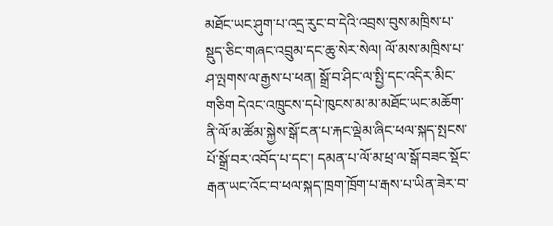མཐོང་ཡང་ཤུག་པ་འདྲ་རུང་བ་དེའི་འབྲས་བུས་མཁྲིས་པ་སྡུད་ཅིང་གཞང་འབྲུམ་དང་ཆུ་སེར་སེལ། ལོ་མས་མཁྲིས་པ་ཤ་ལྤགས་ལ་རྒྱས་པ་ཕན། སྒྲོ་བ་ཤིང་ལ་སྤྱི་དང་འདིར་མིང་གཅིག དེའང་འཁྲུངས་དཔེ་ཁུངས་མ་མ་མཐོང་ཡང་མཆོག་ནི་ལོ་མ་ཚོམ་སྐྱེས་སྒོ་ངན་པ་རྐང་ལྡེམ་ཞིང་ཕལ་སྐད་སྤངས་པོ་སྒྲོ་བར་འབོད་པ་དང་། དམན་པ་ལོ་མ་ཕྲ་ལ་སྒོ་བཟང་སྡོང་རྒན་ཡང་འོང་བ་ཕལ་སྐད་ཁྲག་ཁྲོག་པ་རྒས་པ་ཡིན་ཟེར་བ་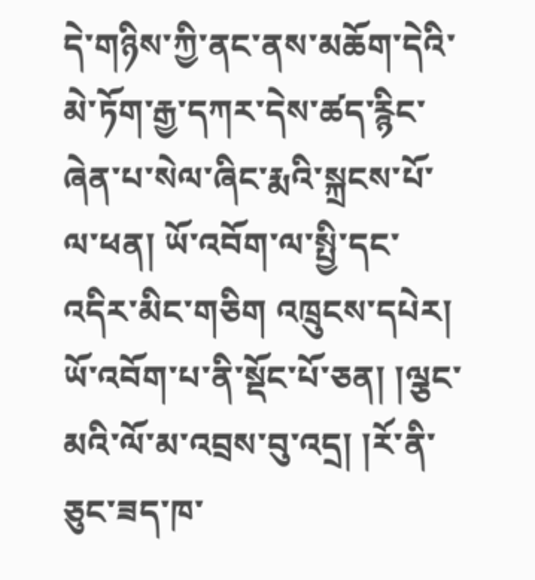དེ་གཉིས་ཀྱི་ནང་ནས་མཆོག་དེའི་མེ་ཏོག་རྒྱ་དཀར་དེས་ཚད་རྙིང་ཞེན་པ་སེལ་ཞིང་རྨའི་སྐྲངས་པོ་ལ་ཕན། ཡོ་འབོག་ལ་སྤྱི་དང་འདིར་མིང་གཅིག འཁྲུངས་དཔེར། ཡོ་འབོག་པ་ནི་སྡོང་པོ་ཅན། །ལྕང་མའི་ལོ་མ་འབྲས་བུ་འདྲ། །རོ་ནི་ཅུང་ཟད་ཁ་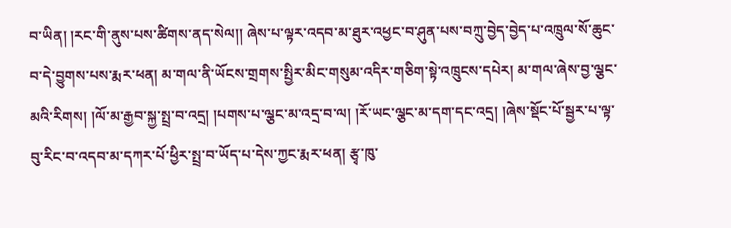བ་ཡིན། །རང་གི་ནུས་པས་ཚིགས་ནད་སེལ།། ཞེས་པ་ལྟར་འདབ་མ་ཐུར་འཕྱང་བ་ཤུན་པས་བཀྲུ་བྱེད་བྱེད་པ་འཁྲུལ་སོ་ཆུང་བ་དེ་བྱུགས་པས་རྨར་ཕན། མ་གལ་ནི་ཡོངས་གྲགས་སྤྱིར་མིང་གསུམ་འདིར་གཅིག་སྟེ་འཁྲུངས་དཔེར། མ་གལ་ཞེས་བྱ་ལྕང་མའི་རིགས། །ལོ་མ་རྒྱབ་སྐྱ་སྤྲ་བ་འདྲ། །པགས་པ་ལྕང་མ་འདྲ་བ་ལ། །རོ་ཡང་ལྕང་མ་དག་དང་འདྲ། །ཞེས་སྡོང་པོ་སྦྱར་པ་ལྟ་བུ་རིང་བ་འདབ་མ་དཀར་པོ་ཕྱིར་སྤྲ་བ་ཡོད་པ་དེས་ཀྱང་རྨར་ཕན། རྩྭ་ཁུ་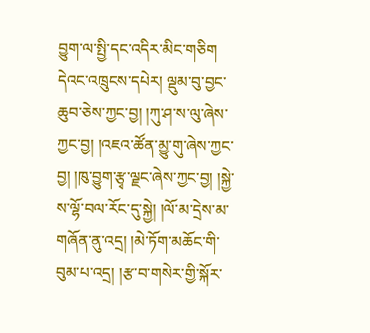བྱུག་ལ་སྤྱི་དང་འདིར་མིང་གཅིག དེའང་འཁྲུངས་དཔེར། ལྡུམ་བུ་བྱང་ཆུབ་ཅེས་ཀྱང་བྱ། །ཀུ་ཤ་ས་ལུ་ཞེས་ཀྱང་བྱ། །འཇའ་ཚོན་མྱུ་གུ་ཞེས་ཀྱང་བྱ། །ཁུ་བྱུག་རྩྭ་ལྗང་ཞེས་ཀྱང་བྱ། །སྐྱེ་ས་ལྷོ་བལ་རོང་དུ་སྐྱེ། །ལོ་མ་དྲེས་མ་གཞོན་ནུ་འདྲ། །མེ་ཏོག་མཆོང་གི་བུམ་པ་འདྲ། །རྩ་བ་གསེར་གྱི་སྐོར་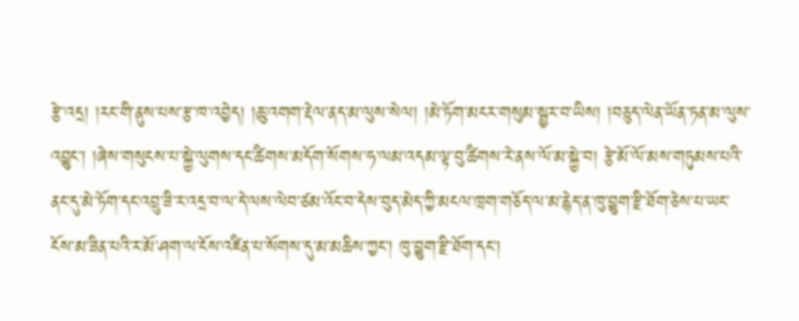རྩེ་འདྲ། །རང་གི་ནུས་པས་རྩ་ཁ་འབྱེད། །ཆུ་འགག་རྡེལ་ནད་མ་ལུས་སེལ། །མེ་ཏོག་མངར་གསུམ་སྦྱར་བ་ཡིས། །བཅུད་ལེན་ཡོན་ཏན་མ་ལུས་འབྱུང་། །ཞེས་གསུངས་པ་སྐྱེ་ལུགས་དང་ཚིགས་མདོག་སོགས་ཧ་ལམ་འདམ་ལྟ་བུ་ཚིགས་རེ་ནས་ལོ་མ་སྐྱེ་བ། རྩེ་མོ་ལོ་མས་གཏུམས་པའི་ནང་དུ་མེ་ཏོག་དང་འབྲུ་ཟི་ར་འདྲ་བ་ལ་དེ་ལས་ལེབ་ཙམ་འོང་བ་དེས་བུད་མེད་ཀྱི་མངལ་ཁྲག་གཅོད་ལ་མ་རྙེད་ན་ཁུ་བྱུག་རྫི་ཐོག་ཅེས་པ་ཡང་ངོས་མ་ཟིན་པའི་ར་མོ་ཤག་ལ་ངོས་འཛིན་པ་སོགས་དུ་མ་མཆིས་ཀྱང་། ཁུ་བྱུག་རྫི་ཐོག་དང་།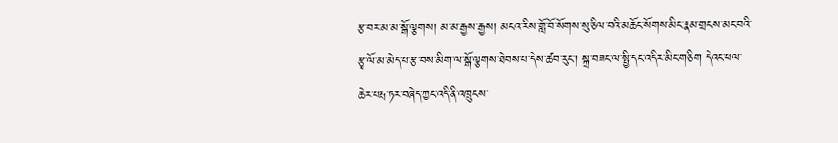རྩ་བར་མ་མ་སྒོ་ལྕགས། མ་མ་རྒྱས་རྒྱས། མངའ་རིས་གློ་བོ་སོགས་སུ་ཅིལ་བའི་མཆོང་སོགས་མིང་རྣམ་གྲངས་མང་བའི་རྩྭ་ལོ་མ་མེད་པ་རྩ་བས་མིག་ལ་སྒོ་ལྕགས་ཐེབས་པ་དེས་ཚབ་རུང་། སྐྲ་བཟང་ལ་སྤྱི་དང་འདིར་མིང་གཅིག དེའང་ཕལ་ཆེར་པརྤ་ཏར་བཞེད་ཀྱང་འདི་ནི་འཁྲུངས་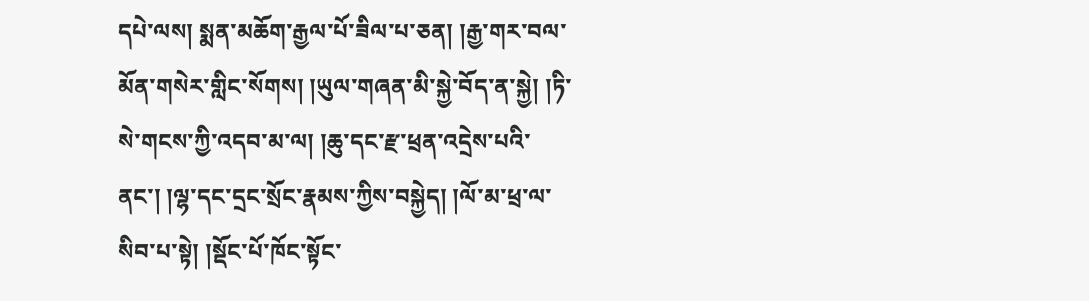དཔེ་ལས། སྨན་མཆོག་རྒྱལ་པོ་ཟིལ་པ་ཅན། །རྒྱ་གར་བལ་མོན་གསེར་གླིང་སོགས། །ཡུལ་གཞན་མི་སྐྱེ་བོད་ན་སྐྱེ། །ཏི་སེ་གངས་ཀྱི་འདབ་མ་ལ། །ཆུ་དང་རྫ་ཕྲན་འདྲེས་པའི་ནང་། །ལྷ་དང་དྲང་སྲོང་རྣམས་ཀྱིས་བསྐྱེད། །ལོ་མ་ཕྲ་ལ་སིབ་པ་སྟེ། །སྡོང་པོ་ཁོང་སྟོང་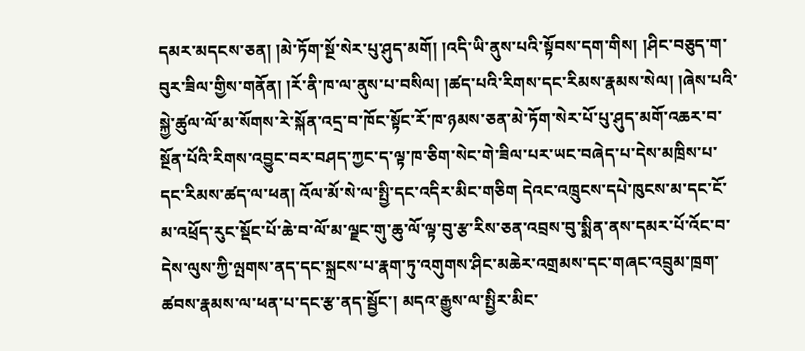དམར་མདངས་ཅན། །མེ་ཏོག་སྔོ་སེར་པུ་ཤུད་མགོ། །འདི་ཡི་ནུས་པའི་སྟོབས་དག་གིས། །ཤིང་བཅུད་ག་བུར་ཟིལ་གྱིས་གནོན། །རོ་ནི་ཁ་ལ་ནུས་པ་བསིལ། །ཚད་པའི་རིགས་དང་རིམས་རྣམས་སེལ། །ཞེས་པའི་སྐྱེ་ཚུལ་ལོ་མ་སོགས་རེ་སྐོན་འདྲ་བ་ཁོང་སྟོང་རོ་ཁ་ཉམས་ཅན་མེ་ཏོག་སེར་པོ་པུ་ཤུད་མགོ་འཆར་བ་སྔོན་པོའི་རིགས་འབྱུང་བར་བཤད་ཀྱང་ད་ལྟ་ཁ་ཅིག་སེང་གེ་ཟིལ་པར་ཡང་བཞེད་པ་དེས་མཁྲིས་པ་དང་རིམས་ཚད་ལ་ཕན། འོལ་མོ་སེ་ལ་སྤྱི་དང་འདིར་མིང་གཅིག དེའང་འཁྲུངས་དཔེ་ཁུངས་མ་དང་ངོ་མ་འཕྲོད་རུང་སྡོང་པོ་ཆེ་བ་ལོ་མ་ལྗང་གུ་ཆུ་ལོ་ལྟ་བུ་རྩ་རིས་ཅན་འབྲས་བུ་སྨིན་ནས་དམར་པོ་འོང་བ་དེས་ལུས་ཀྱི་ལྤགས་ནད་དང་སྐྲངས་པ་རྣག་ཏུ་འགུགས་ཤིང་མཆེར་འགྲམས་དང་གཞང་འབྲུམ་ཁྲག་ཚབས་རྣམས་ལ་ཕན་པ་དང་རྩ་ནད་སྦྱོང་། མདའ་རྒྱུས་ལ་སྤྱིར་མིང་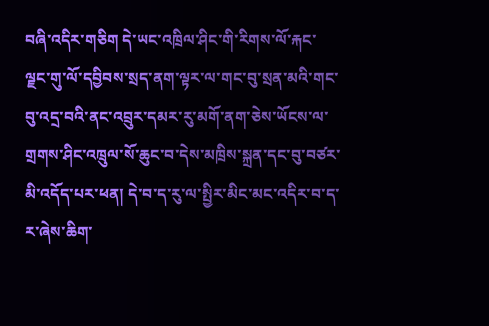བཞི་འདིར་གཅིག དེ་ཡང་འཁྲིལ་ཤིང་གི་རིགས་ལོ་རྐང་ལྗང་གུ་ལོ་དབྱིབས་སྲད་ནག་ལྟར་ལ་གང་བུ་སྲན་མའི་གང་བུ་འདྲ་བའི་ནང་འབྲུར་དམར་རུ་མགོ་ནག་ཅེས་ཡོངས་ལ་གྲགས་ཤིང་འཁྲུལ་སོ་ཆུང་བ་དེས་མཁྲིས་སྐྲན་དང་བུ་བཙར་མི་འདོད་པར་ཕན། དེ་བ་ད་རུ་ལ་སྤྱིར་མིང་མང་འདིར་བ་ད་ར་ཞེས་ཆིག་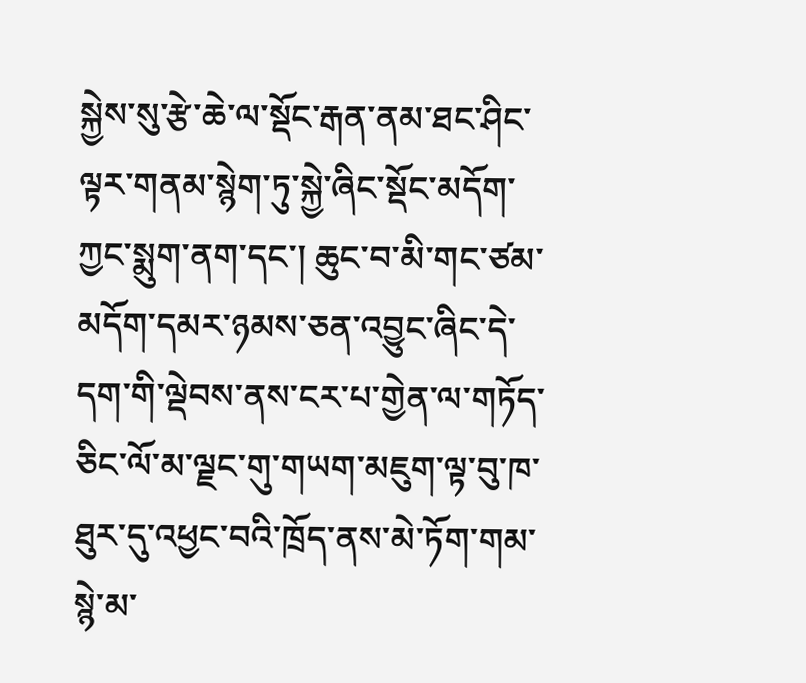སྐྱེས་སུ་རྩེ་ཆེ་ལ་སྡོང་རྒན་ནམ་ཐང་ཤིང་ལྟར་གནམ་སྙེག་ཏུ་སྐྱེ་ཞིང་སྡོང་མདོག་ཀྱང་སྨུག་ནག་དང་། ཆུང་བ་མི་གང་ཙམ་མདོག་དམར་ཉམས་ཅན་འབྱུང་ཞིང་དེ་དག་གི་ལྡེབས་ནས་ངར་པ་གྱེན་ལ་གཏོད་ཅིང་ལོ་མ་ལྗང་གུ་གཡག་མཇུག་ལྟ་བུ་ཁ་ཐུར་དུ་འཕྱང་བའི་ཁྲོད་ནས་མེ་ཏོག་གམ་སྙེ་མ་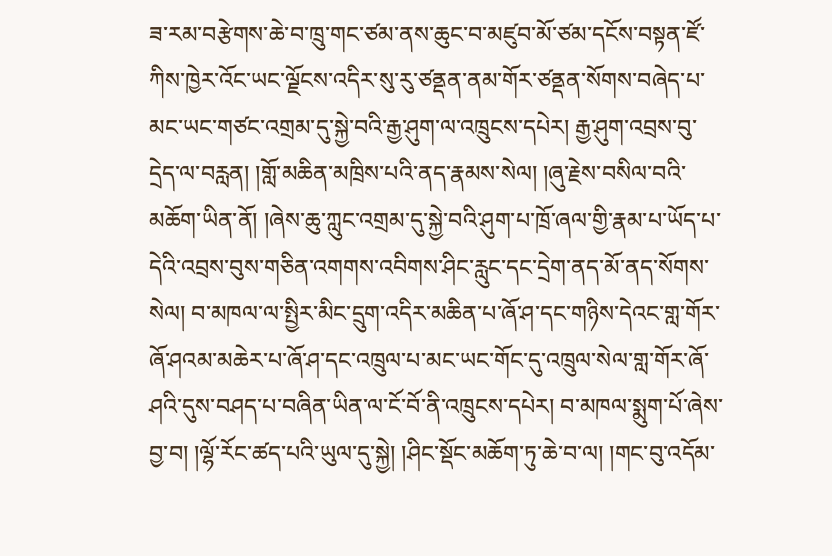ཟ་རམ་བརྩེགས་ཆེ་བ་ཁྲུ་གང་ཙམ་ནས་ཆུང་བ་མཛུབ་མོ་ཙམ་དངོས་བསྟན་ཛོ་ཀིས་ཁྱེར་འོང་ཡང་ལྗོངས་འདིར་སུ་རུ་ཙནྡན་ནམ་གོར་ཙནྡན་སོགས་བཞེད་པ་མང་ཡང་གཙང་འགྲམ་དུ་སྐྱེ་བའི་རྒྱ་ཤུག་ལ་འཁྲུངས་དཔེར། རྒྱ་ཤུག་འབྲས་བུ་དྲེད་ལ་བརླན། །གློ་མཆིན་མཁྲིས་པའི་ནད་རྣམས་སེལ། །ཞུ་རྗེས་བསིལ་བའི་མཆོག་ཡིན་ནོ། །ཞེས་ཆུ་ཀླུང་འགྲམ་དུ་སྐྱེ་བའི་ཤུག་པ་ཁྲོ་ཞལ་གྱི་རྣམ་པ་ཡོད་པ་དེའི་འབྲས་བུས་གཅིན་འགགས་འབིགས་ཤིང་རླུང་དང་དྲེག་ནད་མོ་ནད་སོགས་སེལ། བ་མཁལ་ལ་སྤྱིར་མིང་དྲུག་འདིར་མཆིན་པ་ཞོ་ཤ་དང་གཉིས་དེའང་གླ་གོར་ཞོ་ཤའམ་མཆེར་པ་ཞོ་ཤ་དང་འཁྲུལ་པ་མང་ཡང་གོང་དུ་འཁྲུལ་སེལ་གླ་གོར་ཞོ་ཤའི་དུས་བཤད་པ་བཞིན་ཡིན་ལ་ངོ་བོ་ནི་འཁྲུངས་དཔེར། བ་མཁལ་སྨུག་པོ་ཞེས་བྱ་བ། །ལྷོ་རོང་ཚད་པའི་ཡུལ་དུ་སྐྱེ། །ཤིང་སྡོང་མཆོག་ཏུ་ཆེ་བ་ལ། །གང་བུ་འདོམ་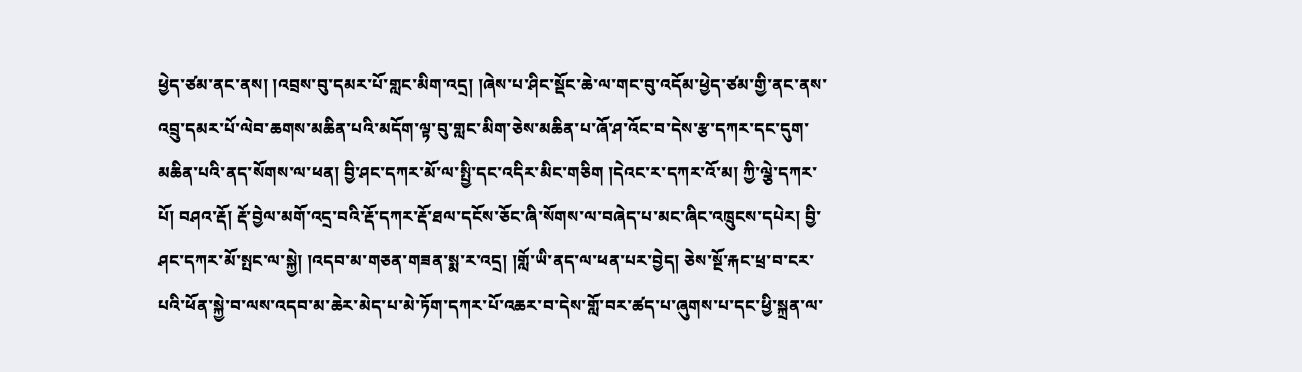ཕྱེད་ཙམ་ནང་ནས། །འབྲས་བུ་དམར་པོ་གླང་མིག་འདྲ། །ཞེས་པ་ཤིང་སྡོང་ཆེ་ལ་གང་བུ་འདོམ་ཕྱེད་ཙམ་གྱི་ནང་ནས་འབྲུ་དམར་པོ་ལེབ་ཆགས་མཆིན་པའི་མདོག་ལྟ་བུ་གླང་མིག་ཅེས་མཆིན་པ་ཞོ་ཤ་འོང་བ་དེས་རྩ་དཀར་དང་དུག་མཆིན་པའི་ནད་སོགས་ལ་ཕན། བྱི་ཤང་དཀར་མོ་ལ་སྤྱི་དང་འདིར་མིང་གཅིག །དེའང་ར་དཀར་འོ་མ། ཀྱི་ལྕེ་དཀར་པོ། བཤའ་རྡོ། རྡོ་བྱེལ་མགོ་འདྲ་བའི་རྡོ་དཀར་རྡོ་ཐལ་དངོས་ཅོང་ཞི་སོགས་ལ་བཞེད་པ་མང་ཞིང་འཁྲུངས་དཔེར། བྱི་ཤང་དཀར་མོ་སྤང་ལ་སྐྱེ། །འདབ་མ་གཅན་གཟན་སྨ་ར་འདྲ། །གློ་ཡི་ནད་ལ་ཕན་པར་བྱེད། ཅེས་སྔོ་རྐང་ཕྲ་བ་ངར་པའི་ཕོན་སྐྱེ་བ་ལས་འདབ་མ་ཆེར་མེད་པ་མེ་ཏོག་དཀར་པོ་འཆར་བ་དེས་གློ་བར་ཚད་པ་ཞུགས་པ་དང་ཕྱི་སྐྲན་ལ་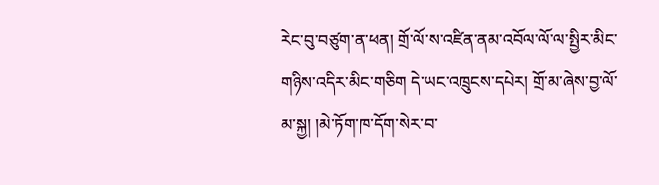རེང་བུ་བཙུག་ན་ཕན། གྲོ་ལོ་ས་འཛིན་ནམ་འབོལ་ལོ་ལ་སྤྱིར་མིང་གཉིས་འདིར་མིང་གཅིག དེ་ཡང་འཁྲུངས་དཔེར། གྲོ་མ་ཞེས་བྱ་ལོ་མ་སྐྱ། །མེ་ཏོག་ཁ་དོག་སེར་བ་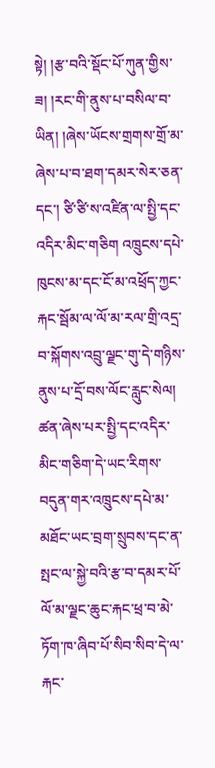སྟེ། །རྩ་བའི་སྡོང་པོ་ཀུན་གྱིས་ཟ། །རང་གི་ནུས་པ་བསིལ་བ་ཡིན། །ཞེས་ཡོངས་གྲགས་གྲོ་མ་ཞེས་པ་བ་ཐག་དམར་སེར་ཅན་དང་། ཙི་ཙི་ས་འཛིན་ལ་སྤྱི་དང་འདིར་མིང་གཅིག འཁྲུངས་དཔེ་ཁུངས་མ་དང་ངོ་མ་འཕྲོད་ཀྱང་རྐང་སྦོམ་ལ་ལོ་མ་རལ་གྲི་འདྲ་བ་སྐོགས་འབྲུ་ལྗང་གུ་དེ་གཉིས་ནུས་པ་དྲོ་བས་ལོང་རླུང་སེལ། ཚན་ཞེས་པར་སྤྱི་དང་འདིར་མིང་གཅིག་དེ་ཡང་རིགས་བདུན་གར་འཁྲུངས་དཔེ་མ་མཐོང་ཡང་བྲག་སྲུབས་དང་ན་སྤང་ལ་སྐྱེ་བའི་རྩ་བ་དམར་པོ་ལོ་མ་ལྗང་ཆུང་རྐང་ཕྲ་བ་མེ་ཏོག་ཁ་ཞིབ་པོ་སིབ་སིབ་དེ་ལ་རྐང་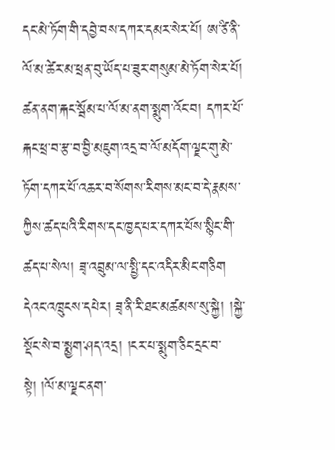དང་མེ་ཏོག་གི་དབྱེ་བས་དཀར་དམར་སེར་པོ། ཨ་ཙི་ནི་ལོ་མ་ཚེར་མ་ཕྲན་བུ་ཡོད་པ་ཟུར་གསུམ་མེ་ཏོག་སེར་པོ། ཚན་ནག་རྐང་སྦོམ་པ་ལོ་མ་ནག་སྨུག་འོང་བ། དཀར་པོ་རྐང་ཕྲ་བ་རྩ་བ་བྱི་མཇུག་འདྲ་བ་ལོ་མདོག་ལྗང་གུ་མེ་ཏོག་དཀར་པོ་འཆར་བ་སོགས་རིགས་མང་བ་དེ་རྣམས་ཀྱིས་ཚད་པའི་རིགས་དང་ཁྱད་པར་དཀར་པོས་སྙིང་གི་ཚད་པ་སེལ། ཟྭ་འབྲུམ་ལ་སྤྱི་དང་འདིར་མིང་གཅིག དེའང་འཁྲུངས་དཔེར། ཟྭ་ནི་རི་ཐང་མཚམས་སུ་སྐྱེ། །སྐྱེ་སྡོང་སེ་བ་སྨྱག་ཤད་འདྲ། །ངར་པ་སྨུག་ཅིང་དྲང་བ་སྟེ། །ལོ་མ་ལྗང་ནག་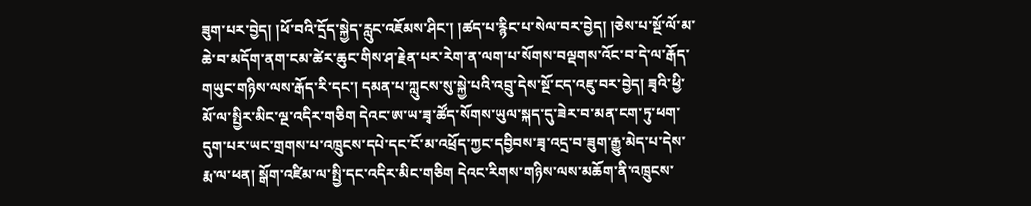ཟུག་པར་བྱེད། །ཕོ་བའི་དྲོད་སྐྱེད་རླུང་འཇོམས་ཤིང་། །ཚད་པ་རྙིང་པ་སེལ་བར་བྱེད། །ཅེས་པ་སྔོ་ལོ་མ་ཆེ་བ་མདོག་ནག་ངམ་ཚེར་ཆུང་གིས་ཤ་རྗེན་པར་རེག་ན་ལག་པ་སོགས་བལྡགས་འོང་བ་དེ་ལ་རྒོད་གཡུང་གཉིས་ལས་རྒོད་རི་དང་། དམན་པ་ཀླུངས་སུ་སྐྱེ་པའི་འབྲུ་དེས་སྔོ་ངད་འཇུ་བར་བྱེད། ཟྭའི་ཕྱི་མོ་ལ་སྤྱིར་མིང་ལྔ་འདིར་གཅིག དེའང་ཨ་ཡ་ཟྭ་ཚོད་སོགས་ཡུལ་སྐད་དུ་ཟེར་བ་མན་ངག་ཏུ་ཕག་དུག་པར་ཡང་གྲགས་པ་འཁྲུངས་དཔེ་དང་ངོ་མ་འཕྲོད་ཀྱང་དབྱིབས་ཟྭ་འདྲ་བ་ཟུག་རྒྱུ་མེད་པ་དེས་རྨ་ལ་ཕན། སྒོག་འཛིམ་ལ་སྤྱི་དང་འདིར་མིང་གཅིག དེའང་རིགས་གཉིས་ལས་མཆོག་ནི་འཁྲུངས་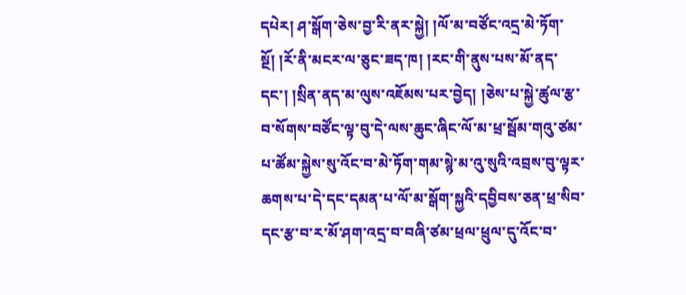དཔེར། ཤ་སྒོག་ཅེས་བྱ་རི་ནར་སྐྱེ། །ལོ་མ་བཙོང་འདྲ་མེ་ཏོག་སྔོ། །རོ་ནི་མངར་ལ་ཅུང་ཟད་ཁ། །རང་གི་ནུས་པས་མོ་ནད་དང་། །སྲིན་ནད་མ་ལུས་འཇོམས་པར་བྱེད། །ཅེས་པ་སྐྱེ་ཚུལ་རྩ་བ་སོགས་བཙོང་ལྟ་བུ་དེ་ལས་ཆུང་ཞིང་ལོ་མ་ཕྲ་སྦོམ་གའུ་ཙམ་པ་ཚོམ་སྐྱེས་སུ་འོང་བ་མེ་ཏོག་གམ་སྙེ་མ་འུ་སུའི་འབྲས་བུ་ལྟར་ཆགས་པ་དེ་དང་དམན་པ་ལོ་མ་སྒོག་སྐྱའི་དབྱིབས་ཅན་ཕྲ་སིབ་དང་རྩ་བ་ར་མོ་ཤག་འདྲ་བ་བཞི་ཙམ་ཕྲལ་ཕྲུལ་དུ་འོང་བ་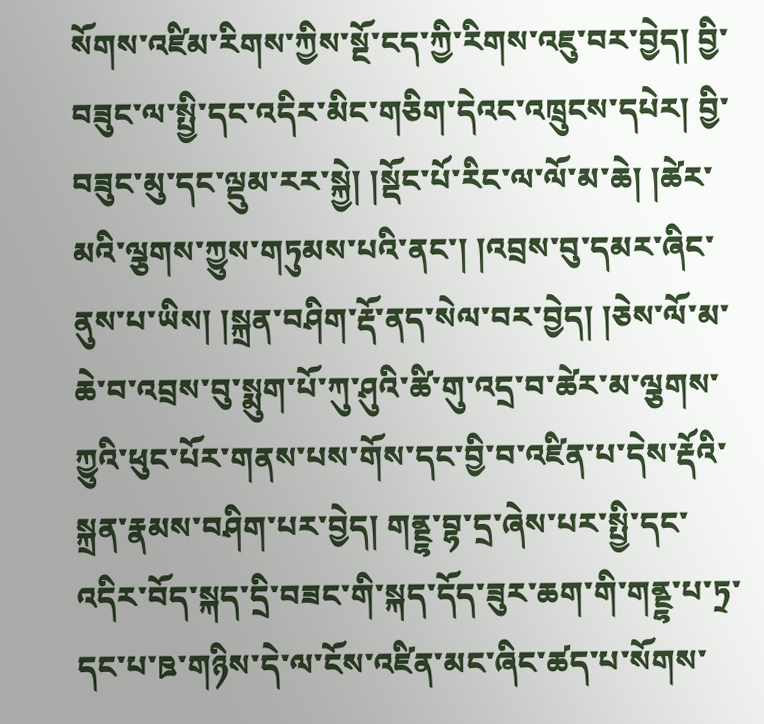སོགས་འཛིམ་རིགས་ཀྱིས་སྔོ་ངད་ཀྱི་རིགས་འཇུ་བར་བྱེད། བྱི་བཟུང་ལ་སྤྱི་དང་འདིར་མིང་གཅིག་དེའང་འཁྲུངས་དཔེར། བྱི་བཟུང་མུ་དང་ལྡུམ་རར་སྐྱེ། །སྡོང་པོ་རིང་ལ་ལོ་མ་ཆེ། །ཚེར་མའི་ལྕགས་ཀྱུས་གཏུམས་པའི་ནང་། །འབྲས་བུ་དམར་ཞིང་ནུས་པ་ཡིས། །སྐྲན་བཤིག་རྡོ་ནད་སེལ་བར་བྱེད། །ཅེས་ལོ་མ་ཆེ་བ་འབྲས་བུ་སྨུག་པོ་ཀུ་ཤུའི་ཚི་གུ་འདྲ་བ་ཚེར་མ་ལྕགས་ཀྱུའི་ཕུང་པོར་གནས་པས་གོས་དང་བྱི་བ་འཛིན་པ་དེས་རྡོའི་སྐྲན་རྣམས་བཤིག་པར་བྱེད། གནྔྷ་བྷ་དྲ་ཞེས་པར་སྤྱི་དང་འདིར་བོད་སྐད་དྲི་བཟང་གི་སྐད་དོད་ཟུར་ཆག་གི་གནྔྷ་པ་ཏྲ་དང་པ་ཋ་གཉིས་དེ་ལ་ངོས་འཛིན་མང་ཞིང་ཚད་པ་སོགས་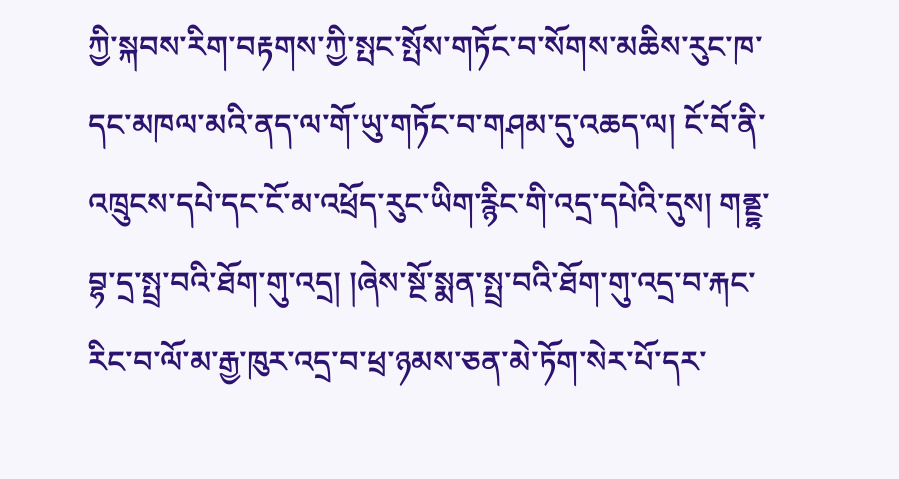ཀྱི་སྐབས་རིག་བརྟགས་ཀྱི་སྤང་སྤོས་གཏོང་བ་སོགས་མཆིས་རུང་ཁ་དང་མཁལ་མའི་ནད་ལ་གོ་ཡུ་གཏོང་བ་གཤམ་དུ་འཆད་ལ། ངོ་བོ་ནི་འཁྲུངས་དཔེ་དང་ངོ་མ་འཕྲོད་རུང་ཡིག་རྙིང་གི་འདྲ་དཔེའི་དུས། གནྔྷ་བྷ་དྲ་སྤྲ་བའི་ཐོག་གུ་འདྲ། །ཞེས་སྔོ་སྨན་སྤྲ་བའི་ཐོག་གུ་འདྲ་བ་རྐང་རིང་བ་ལོ་མ་རྒྱ་ཁུར་འདྲ་བ་ཕྲ་ཉམས་ཅན་མེ་ཏོག་སེར་པོ་དར་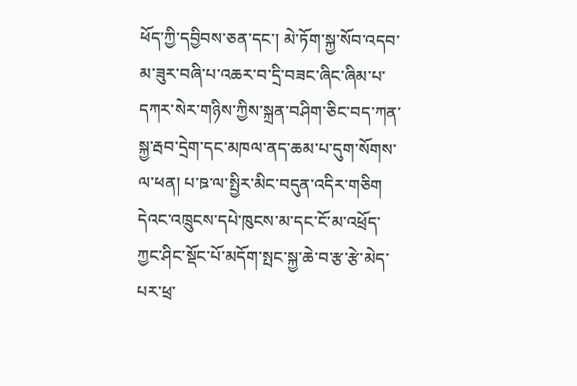ཕོད་ཀྱི་དབྱིབས་ཅན་དང་། མེ་ཏོག་སྐྱ་སོབ་འདབ་མ་ཟུར་བཞི་པ་འཆར་བ་དྲི་བཟང་ཞིང་ཞིམ་པ་དཀར་སེར་གཉིས་ཀྱིས་སྐྲན་བཤིག་ཅིང་བད་ཀན་སྐྱ་རྦབ་དྲེག་དང་མཁལ་ནད་ཆམ་པ་དུག་སོགས་ལ་ཕན། པ་ཋ་ལ་སྤྱིར་མིང་བདུན་འདིར་གཅིག དེའང་འཁྲུངས་དཔེ་ཁུངས་མ་དང་ངོ་མ་འཕྲོད་ཀྱང་ཤིང་སྡོང་པོ་མདོག་སྤང་སྐྱ་ཆེ་བ་རྩ་རྩེ་མེད་པར་ཕྲ་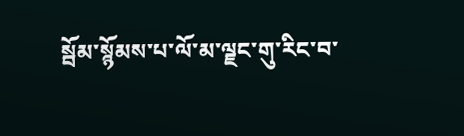སྦོམ་སྙོམས་པ་ལོ་མ་ལྗང་གུ་རིང་བ་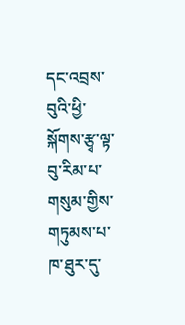དང་འབྲས་བུའི་ཕྱི་སྐོགས་རྩྭ་ལྟ་བུ་རིམ་པ་གསུམ་གྱིས་གཏུམས་པ་ཁ་ཐུར་དུ་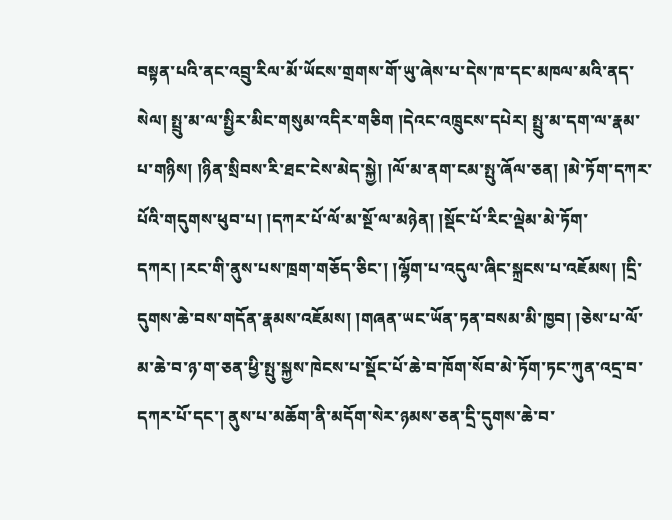བསྟན་པའི་ནང་འབྲུ་རིལ་མོ་ཡོངས་གྲགས་གོ་ཡུ་ཞེས་པ་དེས་ཁ་དང་མཁལ་མའི་ནད་སེལ། སྤྲུ་མ་ལ་སྤྱིར་མིང་གསུམ་འདིར་གཅིག །དེའང་འཁྲུངས་དཔེར། སྤྲུ་མ་དག་ལ་རྣམ་པ་གཉིས། །ཉིན་སྲིབས་རི་ཐང་ངེས་མེད་སྐྱེ། །ལོ་མ་ནག་ངམ་སྤུ་ཞོལ་ཅན། །མེ་ཏོག་དཀར་པོའི་གདུགས་ཕུབ་པ། །དཀར་པོ་ལོ་མ་སྔོ་ལ་མཉེན། །སྡོང་པོ་རིང་ལྡེམ་མེ་ཏོག་དཀར། །རང་གི་ནུས་པས་ཁྲག་གཅོད་ཅིང་། །ལྷོག་པ་འདུལ་ཞིང་སྐྲངས་པ་འཇོམས། །དྲི་དུགས་ཆེ་བས་གདོན་རྣམས་འཇོམས། །གཞན་ཡང་ཡོན་ཏན་བསམ་མི་ཁྱབ། །ཅེས་པ་ལོ་མ་ཆེ་བ་ཉ་ག་ཅན་ཕྱི་སྤུ་སྐྱས་ཁེངས་པ་སྡོང་པོ་ཆེ་བ་ཁོག་སོབ་མེ་ཏོག་ཏང་ཀུན་འདྲ་བ་དཀར་པོ་དང་། ནུས་པ་མཆོག་ནི་མདོག་སེར་ཉམས་ཅན་དྲི་དུགས་ཆེ་བ་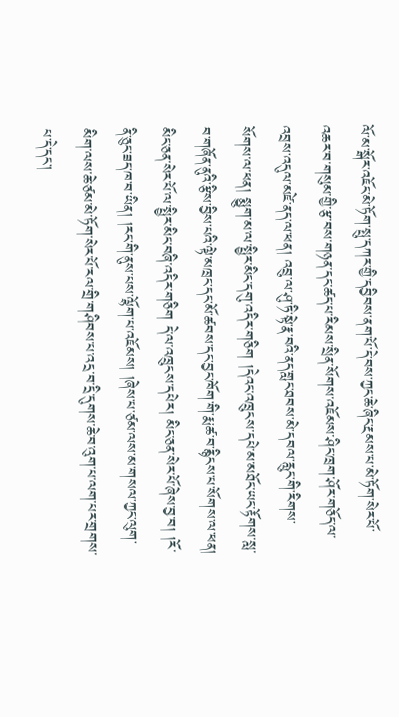ལོ་མ་སྒོར་འཇོང་མེ་ཏོག་སྤུ་དཀར་གྱི་དབྱིབས་ནག་པོ་དེ་བས་ཀྱང་ཆེ་ཞིང་རྔམས་པ་མེ་ཏོག་སེར་པོ་འཆར་བ་གསུམ་གྱི་རྩ་བས་གཉན་དང་ཚད་པ་རིམས་སྲིན་སོགས་འཇོམས་ཤིང་ཁྲག་ཤོར་གཅོད་ལ་འབྲས་འདུལ་མཛེ་ནད་ལ་ཕན། འབྲུ་ལ་ཤུ་ཏི་སྟེ་རྣ་བའི་ནད་གླང་ཐབས་མེ་དབལ་རླུང་གི་རིགས་སོགས་ལ་ཕན། སྨྱུག་མ་ལ་སྤྱིར་མིང་དགུ་འདིར་གཅིག །དེའང་འཁྲུངས་དཔེ་མ་མཐོང་ཡང་རྟོགས་སླ་བ་གཞོན་ནུའི་རྩིས་བྱིས་པའི་ལྟེ་མཁྲང་དང་མོ་ཚབས་དང་བྱང་ཁོག་གི་རྨ་ཚ་བ་རྙིངས་པ་སོགས་ལ་ཕན། མིང་ཅན་སེར་པོ་ལ་སྤྱིར་མིང་བཞི་འདིར་གཅིག དེ་ལ་འཁྲུངས་དཔེར། མིང་ཅན་སེར་པོ་ཞེས་བྱ་བ། །རོ་ནི་ཅུང་ཟད་ཁ་བ་ཡིན། །རང་གི་ནུས་པས་ལྷོག་པ་འཇོམས། །ཞེས་པ་ཙམ་ལས་མ་གསལ་ཀྱང་ལུག་མིག་ལས་ཆེ་ཙམ་མེ་ཏོག་སེར་པོ་རལ་གྲི་གཤིབས་པ་འདྲ་བ་དྲི་དུགས་ཆེ་བ་འུག་པ་ལག་པར་གྲགས་པ་དེ་དང་།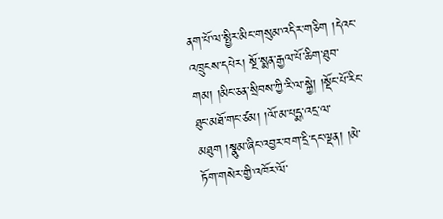ནག་པོ་ལ་སྤྱིར་མིང་གསུམ་འདིར་གཅིག །དེའང་འཁྲུངས་དཔེར། སྔོ་སྨན་རྒྱལ་པོ་ཆིག་ཐུབ་གམ། །མིང་ཅན་སྲིབས་ཀྱི་རི་ལ་སྐྱེ། །སྡོང་པོ་རིང་ཐུང་མཐོ་གང་ཙམ། །ལོ་མ་པདྨ་འདྲ་ལ་མཐུག །སྣུམ་ཞིང་འབྱར་བག་དྲི་དང་ལྡན། །མེ་ཏོག་གསེར་གྱི་འཁོར་ལོ་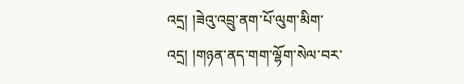འདྲ། །ཟེའུ་འབྲུ་ནག་པོ་ལུག་མིག་འདྲ། །གཉན་ནད་གག་ལྷོག་སེལ་བར་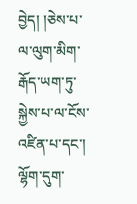བྱེད། །ཅེས་པ་ལ་ལུག་མིག་རྒོད་ཡག་ཏུ་སྐྱེས་པ་ལ་ངོས་འཛིན་པ་དང་། ལྷོག་དུག་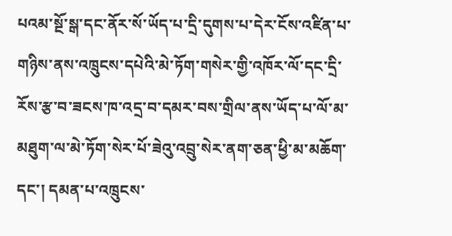པའམ་སྔོ་སྒ་དང་ནོར་སོ་ཡོད་པ་དྲི་དུགས་པ་དེར་ངོས་འཛིན་པ་གཉིས་ནས་འཁྲུངས་དཔེའི་མེ་ཏོག་གསེར་གྱི་འཁོར་ལོ་དང་དྲི་རོས་རྩ་བ་ཟངས་ཁ་འདྲ་བ་དམར་བས་གྲིལ་ནས་ཡོད་པ་ལོ་མ་མཐུག་ལ་མེ་ཏོག་སེར་པོ་ཟེའུ་འབྲུ་སེར་ནག་ཅན་ཕྱི་མ་མཆོག་དང་། དམན་པ་འཁྲུངས་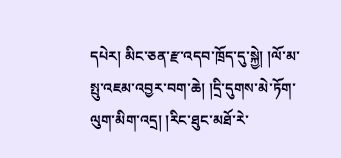དཔེར། མིང་ཅན་རྫ་འདབ་ཁྲོད་དུ་སྐྱེ། །ལོ་མ་སྤུ་འཇམ་འབྱར་བག་ཆེ། །དྲི་དུགས་མེ་ཏོག་ལུག་མིག་འདྲ། །རིང་ཐུང་མཐོ་རེ་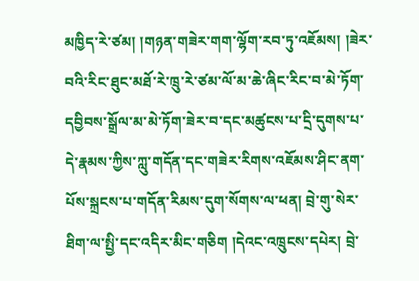མཁྱིད་རེ་ཙམ། །གཉན་གཟེར་གག་ལྷོག་རབ་ཏུ་འཇོམས། །ཟེར་བའི་རིང་ཐུང་མཐོ་རེ་ཁྲུ་རེ་ཙམ་ལོ་མ་ཆེ་ཞིང་རིང་བ་མེ་ཏོག་དབྱིབས་སྒྲོལ་མ་མེ་ཏོག་ཟེར་བ་དང་མཚུངས་པ་དྲི་དུགས་པ་དེ་རྣམས་ཀྱིས་ཀླུ་གདོན་དང་གཟེར་རིགས་འཇོམས་ཤིང་ནག་པོས་སྐྲངས་པ་གདོན་རིམས་དུག་སོགས་ལ་ཕན། བྲེ་གུ་སེར་ཐིག་ལ་སྤྱི་དང་འདིར་མིང་གཅིག །དེའང་འཁྲུངས་དཔེར། བྲེ་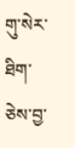གུ་སེར་ཐིག་ཅེས་བྱ་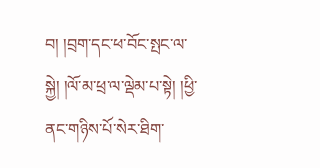བ། །བྲག་དང་ཕ་བོང་སྤང་ལ་སྐྱེ། །ལོ་མ་ཕྲ་ལ་ལྡེམ་པ་སྟེ། །ཕྱི་ནང་གཉིས་པོ་སེར་ཐིག་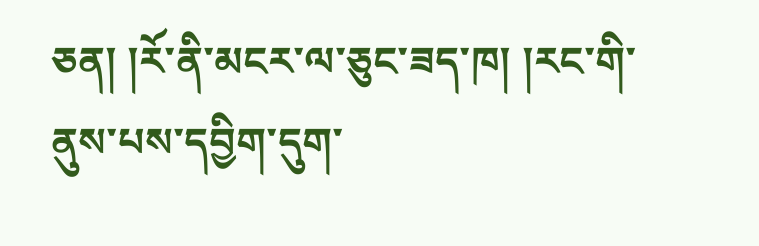ཅན། །རོ་ནི་མངར་ལ་ཅུང་ཟད་ཁ། །རང་གི་ནུས་པས་དབྱིག་དུག་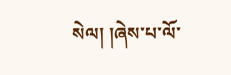སེལ། །ཞེས་པ་ལོ་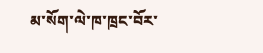མ་སོག་ལེ་ཁ་ཁྲང་བོར་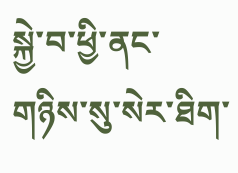སྐྱེ་བ་ཕྱི་ནང་གཉིས་སུ་སེར་ཐིག་